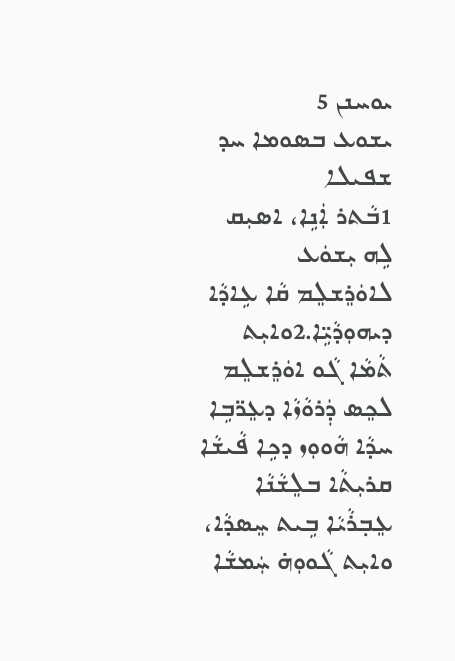ܝܘܚܢܢ 5
ܝܫܘܥ ܒܣܘܡܐ ܚܕ ܫܦܝܠܐ
1ܒܵܬܪ ܐܲܢܹܐ، ܐܣܝܼܩ ܠܹܗ ܝܼܫܘܿܥ ܠܐܘܿܪܸܫܠܸܡ ܩܵܐ ܥܹܐܕܵܐ ܕܝܗܘܼܕܵܝܹ̈ܐ.2ܘܐܝܼܬ ܬܵܡܵܐ ܓܵܘ ܐܘܿܪܸܫܠܸܡ ܠܟܸܣ ܕܲܪܘܵܙܵܐ ܕܥܸܪ̈ܒܹܐ ܚܕܵܐ ܗܵܘܘܼܙ ܕܟܹܐ ܦܵܝܫܵܐ ܩܪܝܼܬܵ‌ܐ ܒܠܸܫܵܢܵܐ ܥܸܒ݂ܪܵܝܵܐ ܒܹܝܬ ܚܸܣܕܵܐ، ܘܐܝܼܬ ܓܵܘܘܼܗ̇ ܚܲܡܫܵܐ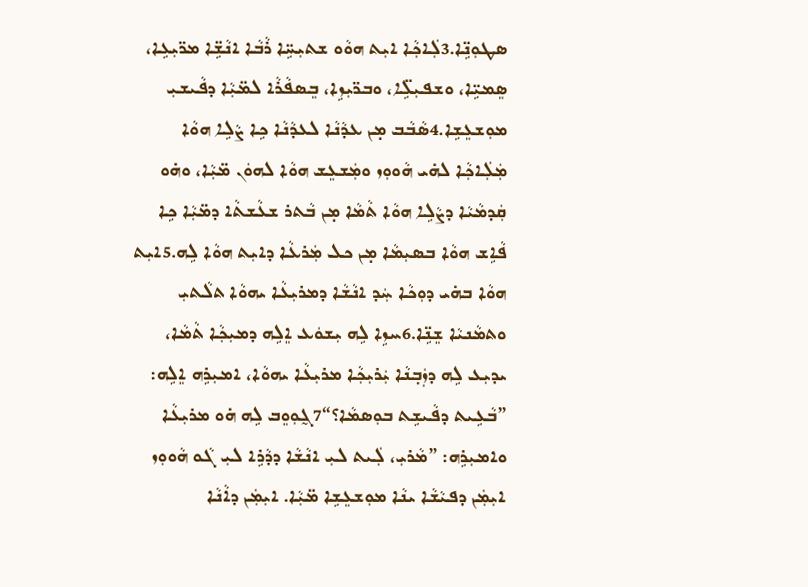ܣܛܘܼܢܹ̈ܐ.3ܠܲܐܟ݂ܵܐ ܐܝܼܬ ܗܘܵܘ ܫܬܝܼܚܹ̈ܐ ܪܵܒܵܐ ܐܢܵܫܹ̈ܐ ܡܪ̈ܝܼܥܹܐ، ܣܸܡܝܹ̈ܐ، ܘܫܦܝܼܠܹ̈ܐ، ܘܒܪ̈ܝܼܙܹܐ، ܒܸܣܦܵܪܵܐ ܠܡ̈ܝܼܵܐ ܕܦܵܝܫܝܼ ܡܘܼܫܥܸܫܹܐ.4ܣܵܒܵܒ ܡ̣ܢ ܥܕܵܢܵܐ ܠܥܕܵܢܵܐ ܟܹܐ ܨܵܠܹܐ ܗܘܵܐ ܡܲܠܲܐܟ݂ܵܐ ܠܗ̇ܝ ܗܵܘܘܼܙ ܘܡܲܫܥܸܫ ܗܘܵܐ ܠܗܘܿܢ ܡ̈ܝܼܵܐ، ܘܗ̇ܘ ܩܲܕܡܵܝܵܐ ܕܨܵܠܹܐ ܗܘܵܐ ܬܵܡܵܐ ܡ̣ܢ ܒܵܬܪ ܫܥܵܫܬܵ‌ܐ ܕܡ̈ܝܼܵܐ ܟܹܐ ܦܵܐܹܫ ܗܘܵܐ ܒܣܝܼܡܵܐ ܡ̣ܢ ܟܠ ܡܲܪܥܵܐ ܕܐܝܼܬ ܗܘܵܐ ܠܹܗ.5ܐܝܼܬ ܗܘܵܐ ܒܗ̇ܝ ܕܘܼܟܵܐ ܚܲܕ ܐܢܵܫܵܐ ܕܡܪܝܼܥܵܐ ܝܗܘܵܐ ܬܠܵܬ‌ܝܼ ܘܬܡܵܢܝܵܐ ܫܸܢܹ̈ܐ.6ܚܙܹܐ ܠܹܗ ܝܼܫܘܿܥ ܐܸܠܹܗ ܕܡܝܼܟ݂ܵܐ ܬܵܡܵܐ، ܝܕܝܼܥ ܠܹܗ ܕܙܲܒ݂ܢܵܐ ܝܲܪܝܼܟ݂ܵܐ ܡܪܝܼܥܵܐ ܝܗܘܵܐ، ܐܡܝܼܪܹܗ ܐܸܠܹܗ: ”ܒܵܥܹܝܬ ܕܦܵܝܫܹܬ ܒܘܼܣܡܵܐ؟“7ܓ̰ܘܼܘܸܒ ܠܹܗ ܗ̇ܘ ܡܪܝܼܥܵܐ ܘܐܡܝܼܪܹܗ: ”ܡܵܪܝܼ، ܠܲܝܬ ܠܝܼ ܐܢܵܫܵܐ ܕܕܵܪܹܐ ܠܝܼ ܓܵܘ ܗܵܘܘܼܙ ܐܝܼܡܲܢ ܕܦܝܵܫܵܐ ܝܢܵܐ ܡܘܼܫܥܸܫܹܐ ܡ̈ܝܼܵܐ. ܐܝܼܡܲܢ ܕܐܵܢܵܐ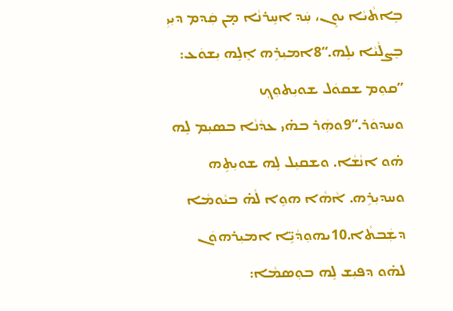ܒܹܐܬܵܝܵܐ ܝܘܸܢ، ܚܲܕ ܐܚܹܪܢܵܐ ܡ̣ܢ ܩܲܕܡ ܕܝܼܝܼ ܒܸܨܠܵܝܵܐ ܝܠܹܗ.“8ܐܡܝܼܪܹܗ ܐܸܠܹܗ ܝܼܫܘܿܥ: ”ܩܘܼܡ ܫܩܘܿܠ ܫܘܝܼܬܘܼܟ݂ ܘܚܕܘܿܪ.“9ܘܗܲܪ ܒܗ̇ܝ ܥܕܵܢܵܐ ܒܣܝܼܡ ܠܹܗ ܗ̇ܘ ܐܢܵܫܵܐ. ܘܫܩܝܼܠ ܠܹܗ ܫܘܝܼܬܹܗ ܘܚܕܝܼܪܹܗ. ܐܵܗܵܐ ܗܘܹܐ ܠܵܗ̇ ܒܝܵܘܡܵܐ ܕܫܲܒܬܵ‌ܐ.10ܝܗܘܼܕܵܝܹ̈ܐ ܐܡܝܼܪܗܘܿܢ ܠܗ̇ܘ ܕܦܝܼܫ ܠܹܗ ܒܘܼܣܡܵܐ: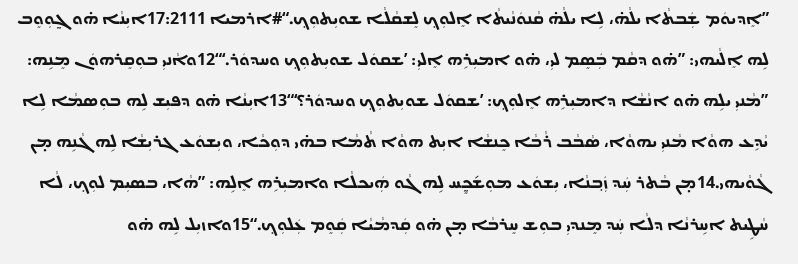”ܐܸܕܝܘܿܡ ܫܲܒܬܵ‌ܐ ܝܠܵܗ̇، ܠܹܐ ܝܠܵܗ̇ ܩܵܢܘܿܢܵܝܬܵ‌ܐ ܐܸܠܘܼܟ݂ ܠܸܫܩܵܠܵܐ ܫܘܝܼܬܘܼܟ݂.“#ܐܪܡܝܐ 17:2111ܐܝܼܢܵܐ ܗ̇ܘ ܓ̰ܘܼܘܸܒ ܠܹܗ ܐܸܠܵܝܗ‌ܝ: ”ܗ̇ܘ ܕܩܵܡ ܒܲܣܸܡ ܠܝܼ، ܗ̇ܘ ܐܡܝܼܪܹܗ ܐܸܠܝܼ: ’ܫܩܘܿܠ ܫܘܝܼܬܘܼܟ݂ ܘܚܕܘܿܪ.‘“12ܘܐܵܢܝܼ ܒܘܼܩܸܪܗܘܿܢ ܡܸܢܹܗ: ”ܡܵܢܝܼ ܝܠܹܗ ܗ̇ܘ ܐܢܵܫܵܐ ܕܐܡܝܼܪܹܗ ܐܸܠܘܼܟ݂: ’ܫܩܘܿܠ ܫܘܝܼܬܘܼܟ݂ ܘܚܕܘܿܪ؟‘“13ܐܝܼܢܵܐ ܗ̇ܘ ܕܦܝܼܫ ܠܹܗ ܒܘܼܣܡܵܐ ܠܹܐ ܝܵܕܹܥ ܗܘܵܐ ܡܵܢܝܼ ܝܗܘܵܐ، ܣܵܒܵܒ ܪܵܒܵܐ ܟܸܢܫܵܐ ܐܝܼܬ ܗܘܵܐ ܬܵܡܵܐ ܒܗ̇ܝ ܕܘܼܟܵܐ، ܘܝܼܫܘܿܥ ܓܪܝܼܫܵܐ ܠܹܗ ܓܵܢܹܗ ܡ̣ܢ ܓܵܘܵܝܗ‌ܝ.14ܡ̣ܢ ܒܵܬܪ ܚܲܕ ܙܲܒ݂ܢܵܐ، ܝܼܫܘܿܥ ܡܘܼܫ݇ܟ̰ܸܚ ܠܹܗ ܓܵܘ ܗܲܝܟܠܵܐ ܘܐܡܝܼܪܹܗ ܐܸܠܹܗ: ”ܗܵܐ، ܒܣܝܼܡ ܠܘܼܟ݂، ܠܵܐ ܚܵܛܹܝܬ ܐܚܹܪܢܵܐ ܕܠܵܐ ܚܲܕ ܡܸܢܕܝܼ ܒܘܼܫ ܚܸܪܒܵܐ ܡ̣ܢ ܗ̇ܘ ܩܲܕܡܵܝܵܐ ܩܲܘܸܡ ܥܲܠܘܼܟ݂.“15ܘܐܙܝܼܠ ܠܹܗ ܗ̇ܘ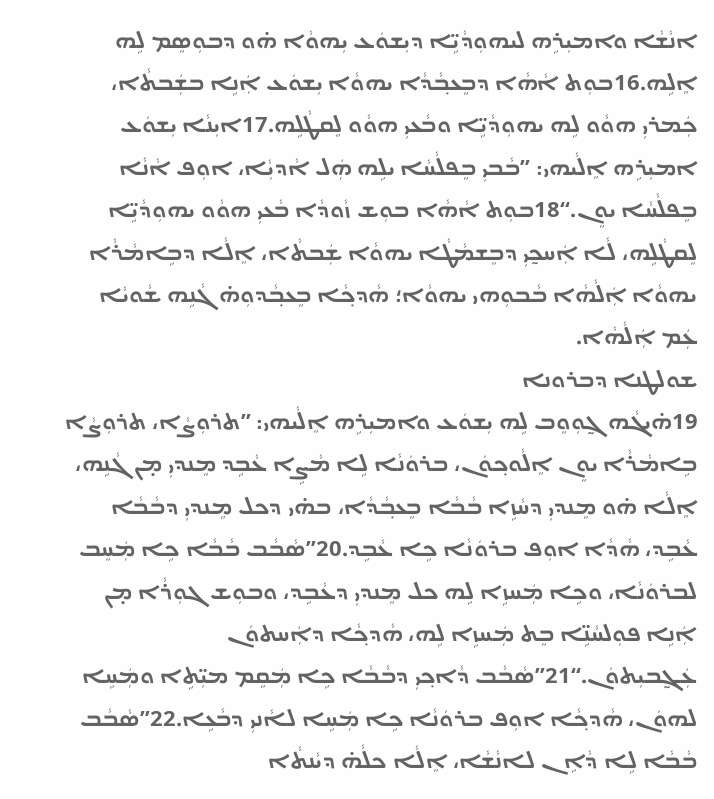ܐܢܵܫܵܐ ܘܐܡܝܼܪܹܗ ܠܝܗܘܼܕܵܝܹ̈ܐ ܕܝܼܫܘܿܥ ܝܼܗܘܵܐ ܗ̇ܘ ܕܒܘܼܣܸܡ ܠܹܗ ܐܸܠܹܗ.16ܒܘܼܬ ܐܵܗܵܐ ܕܒܸܥܒ݂ܵܕܵܐ ܝܗܘܵܐ ܝܼܫܘܿܥ ܐܲܢܹܐ ܒܫܲܒܬܵ‌ܐ، ܟܲܡܪܝܼ ܗܘܵܘ ܠܹܗ ܝܗܘܼܕܵܝܹ̈ܐ ܘܒܵܥܝܼ ܗܘܵܘ ܠܸܩܛܵܠܹܗ.17ܐܝܼܢܵܐ ܝܼܫܘܿܥ ܐܡܝܼܪܹܗ ܐܸܠܵܝܗ‌ܝ: ”ܒܵܒܝܼ ܒܸܦܠܵܚܵܐ ܝܠܹܗ ܗܲܠ ܐܵܕܝܼܵܐ، ܐܘܼܦ ܐܵܢܵܐ ܒܸܦܠܵܚܵܐ ܝܘܸܢ.“18ܒܘܼܬ ܐܵܗܵܐ ܒܘܼܫ ܙܵܘܕܵܐ ܒܵܥܝܼ ܗܘܵܘ ܝܗܘܼܕܵܝܹ̈ܐ ܠܸܩܛܵܠܹܗ، ܠܵܐ ܐܲܚܟ̰ܝܼ ܕܒܸܫܡܵܛܵܐ ܝܗܘܵܐ ܫܲܒܬܵ‌ܐ، ܐܸܠܵܐ ܕܒܹܐܡܵܪܵܐ ܝܗܘܵܐ ܐܲܠܵܗܵܐ ܒܵܒܘܼܗ‌ܝ ܝܗܘܵܐ؛ ܗܵܕܟ݂ܵܐ ܒܸܥܒ݂ܵܕܘܼܗ̇ ܓܵܢܹܗ ܫܵܘܝܵܐ ܥܲܡ ܐܲܠܵܗܵܐ.
ܫܘܠܛܢܐ ܕܒܪܘܢܐ
19ܗ̇ܝܓܵܗ ܓ̰ܘܼܘܸܒ ܠܹܗ ܝܼܫܘܿܥ ܘܐܡܝܼܪܹܗ ܐܸܠܵܝܗ‌ܝ: ”ܬܪܘܼܨܵܐ، ܬܪܘܼܨܵܐ ܒܹܐܡܵܪܵܐ ܝܘܸܢ ܐܸܠܵܘܟ݂ܘܿܢ، ܒܪܘܿܢܵܐ ܠܹܐ ܡܵܨܹܐ ܥܵܒܹܕ ܡܸܢܕܝܼ ܡ̣ܢ ܓܵܢܹܗ، ܐܸܠܵܐ ܗ̇ܘ ܡܸܢܕܝܼ ܕܚܵܙܹܐ ܒܵܒܵܐ ܒܸܥܒ݂ܵܕܵܐ، ܒܗ̇ܝ ܕܟܠ ܡܸܢܕܝܼ ܕܒܵܒܵܐ ܥܵܒܹܕ، ܗܵܕܵܐ ܐܘܼܦ ܒܪܘܿܢܵܐ ܟܹܐ ܥܵܒܹܕ.20”ܣܵܒܵܒ ܒܵܒܵܐ ܟܹܐ ܡܲܚܸܒ ܠܒܪܘܿܢܵܐ، ܘܟܹܐ ܡܲܚܙܹܐ ܠܹܗ ܟܠ ܡܸܢܕܝܼ ܕܥܵܒܹܕ، ܘܒܘܼܫ ܓܘܼܪܵܐ ܡ̣ܢ ܐܲܢܹܐ ܦܘܼܠܚܵܢܹ̈ܐ ܒܸܬ ܡܲܚܙܹܐ ܠܹܗ، ܗܵܕܟ݂ܵܐ ܕܐܲܚܬܘܿܢ ܥܲܓ̰ܒܝܼܬܘܿܢ.“21”ܣܵܒܵܒ ܕܵܐܟ݂ܝܼ ܕܒܵܒܵܐ ܟܹܐ ܡܲܩܸܡ ܡܝܼ̈ܬܹ‌ܐ ܘܡܲܚܹܐ ܠܗܘܿܢ، ܗܵܕܟ݂ܵܐ ܐܘܼܦ ܒܪܘܿܢܵܐ ܟܹܐ ܡܲܚܹܐ ܠܐܵܢܝܼ ܕܒܵܥܹܐ.22”ܣܵܒܵܒ ܒܵܒܵܐ ܠܹܐ ܕܵܐܹܢ ܠܐܢܵܫܵܐ، ܐܸܠܵܐ ܟܠܵܗ̇ ܕܝܵܢܬܵ‌ܐ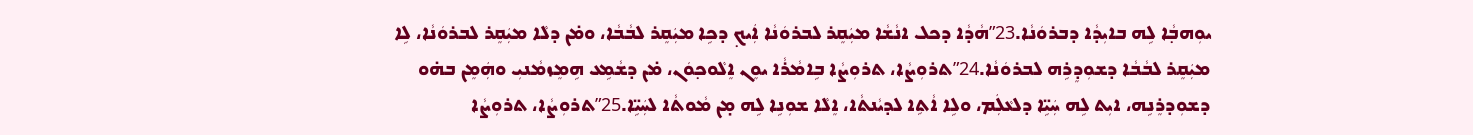ܝܘܼܗܒ݂ܵܐ ܠܹܗ ܒܐܝܼܕܵܐ ܕܒܪܘܿܢܵܐ.23”ܗܵܕܵܐ ܕܟܠ ܐܢܵܫܵܐ ܡܝܲܩܸܪ ܠܒܪܘܿܢܵܐ ܐܲܝܟ݂ ܕܟܹܐ ܡܝܲܩܸܪ ܠܒܵܒܵܐ، ܘܡ̇ܢ ܕܠܵܐ ܡܝܲܩܸܪ ܠܒܪܘܿܢܵܐ، ܠܹܐ ܡܝܲܩܸܪ ܠܒܵܒܵܐ ܕܫܘܼܕܸܪܹܗ ܠܒܪܘܿܢܵܐ.24”ܬܪܘܼܨܵܐ، ܬܪܘܼܨܵܐ ܒܹܐܡܵܪܵܐ ܝܘܸܢ ܐܸܠܵܘܟ݂ܘܿܢ، ܡ̇ܢ ܕܫܵܡܹܥ ܗܹܡܸܙܡܵܢܝܼ ܘܗܲܡܸܢ ܒܗ̇ܘ ܕܫܘܼܕܪܸܢܹܗ، ܐܝܼܬ ܠܹܗ ܚܲܝܹ̈ܐ ܕܠܥܵܠܲܡ، ܘܠܹܐ ܐܵܬܹ‌ܐ ܠܕܝܵܢܬܵ‌ܐ، ܐܸܠܵܐ ܫܘܼܢܹܐ ܠܹܗ ܡ̣ܢ ܡܵܘܬܵ‌ܐ ܠܚܲܝܹ̈ܐ.25”ܬܪܘܼܨܵܐ، ܬܪܘܼܨܵܐ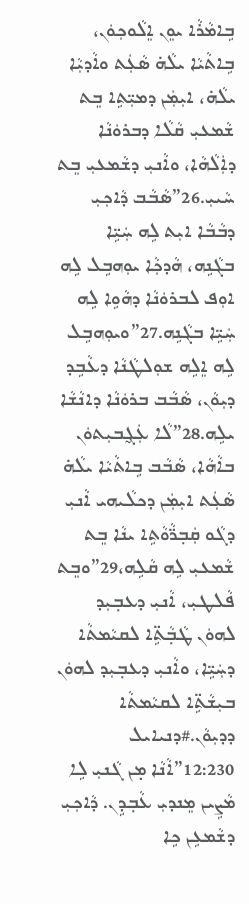ܒܹܐܡܵܪܵܐ ܝܘܸܢ ܐܸܠܵܘܟ݂ܘܿܢ، ܒܹܐܬܵܝܵܐ ܝܠܵܗ̇ ܣܵܥܲܬ ܘܐܵܕܝܼܵܐ ܝܠܵܗ̇، ܐܝܼܡܲܢ ܕܡܝܼ̈ܬܹ‌ܐ ܒܸܬ ܫܵܡܥܝܼ ܩܵܠܵܐ ܕܒܪܘܿܢܵܐ ܕܐܲܠܵܗܵܐ، ܘܐܵܢܝܼ ܕܫܵܡܥܝܼ ܒܸܬ ܚܵܝܝܼ.26”ܣܵܒܵܒ ܕܵܐܟ݂ܝܼ ܕܒܵܒܵܐ ܐܝܼܬ ܠܹܗ ܚܲܝܹ̈ܐ ܒܓܵܢܹܗ، ܗܵܕܟ݂ܵܐ ܝܘܼܗܒܹܠ ܠܹܗ ܐܘܼܦ ܠܒܪܘܿܢܵܐ ܕܗܵܘܹܐ ܠܹܗ ܚܲܝܹ̈ܐ ܒܓܵܢܹܗ.27”ܘܝܘܼܗܒܹܠ ܠܹܗ ܐܸܠܹܗ ܫܘܼܠܛܵܢܵܐ ܕܥܵܒܹܕ ܕܝܼܘܵܢ، ܣܵܒܵܒ ܒܪܘܿܢܵܐ ܕܐܢܵܫܵܐ ܝܠܹܗ.28”ܠܵܐ ܥܲܓ̰ܒܝܼܬܘܿܢ ܒܐܵܗܵܐ، ܣܵܒܵܒ ܒܹܐܬܵܝܵܐ ܝܠܵܗ̇ ܣܵܥܲܬ ܐܝܼܡܲܢ ܕܟܠܵܝܗ‌ܝ ܐܵܢܝܼ ܕܓܵܘ ܩܲܒ݂ܪ̈ܵܘܵܬܹ‌ܐ ܝܢܵܐ ܒܸܬ ܫܵܡܥܝܼ ܠܹܗ ܩܵܠܹܗ،29”ܘܒܸܬ ܦܵܠܛܝܼ، ܐܵܢܝܼ ܕܥܒ݂ܝܼܕ ܠܗܘܿܢ ܛܵܒ݂ܵܬܹ̈‌ܐ ܠܩܝܵܡܬܵ‌ܐ ܕܚܲܝܹ̈ܐ، ܘܐܵܢܝܼ ܕܥܒ݂ܝܼܕ ܠܗܘܿܢ ܒܝܼܫܵܬܹ̈‌ܐ ܠܩܝܵܡܬܵ‌ܐ ܕܕܝܼܘܵܢ.#ܕܢܝܐܝܠ 12:230”ܐܵܢܵܐ ܡ̣ܢ ܓܵܢܝܼ ܠܹܐ ܡܵܨܹܝܢ ܡܸܢܕܝܼ ܥܵܒ݂ܕܹܢ. ܕܵܐܟ݂ܝܼ ܕܫܵܡܥܹܢ ܟܹܐ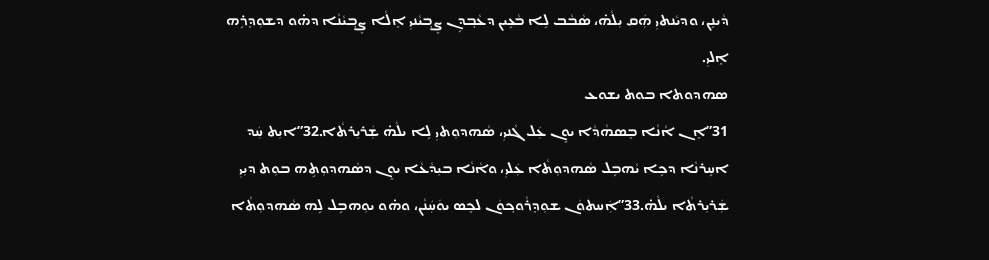ܕܵܝܢܹܢ، ܘܕܝܵܢܬ‌ܝܼ ܗܲܩ ܝܼܠܵܗ̇، ܣܵܒܵܒ ܠܹܐ ܒܵܥܹܝܢ ܕܥܵܒ݂ܕܹܢ ܨܸܒ݂ܝܵܢܝܼ ܐܸܠܵܐ ܨܸܒ݂ܝܵܢܵܐ ܕܗ̇ܘ ܕܫܘܼܕܸܪܹܗ ܐܸܠܝܼ.
ܣܗܕܘܬ‌ܐ ܒܘܬ ܝܫܘܥ
31”ܐܸܢ ܐܵܢܵܐ ܒܸܣܗܵܕܵܐ ܝܘܸܢ ܥܲܠ ܓܵܢܝܼ، ܣܵܗܕܘܼܬ‌ܝܼ ܠܹܐ ܝܠܵܗ̇ ܫܲܪܝܼܪܬܵ‌ܐ.32”ܐܝܼܬ ܚܲܕ ܐܚܹܪܢܵܐ ܕܟܹܐ ܝܵܗܒܹܠ ܣܵܗܕܘܼܬܵ‌ܐ ܥܲܠܝܼ، ܘܐܵܢܵܐ ܒܝܼܕܵܥܵܐ ܝܘܸܢ ܕܣܵܗܕܘܼܬܹܗ ܒܘܼܬ ܕܝܼܝܼ ܫܲܪܝܼܪܬܵ‌ܐ ܝܠܵܗ̇.33”ܐܲܚܬܘܿܢ ܫܘܼܕܸܪܵܘܟ݂ܘܿܢ ܠܟܸܣ ܝܘܿܚܲܢܵܢ، ܘܗ̇ܘ ܝܘܼܗܒܹܠ ܠܹܗ ܣܵܗܕܘܼܬܵ‌ܐ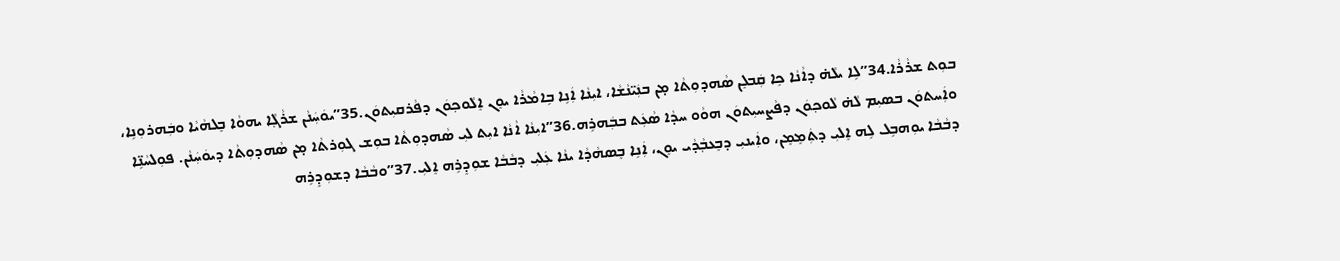ܒܘܼܬ ܫܪܵܪܵܐ.34”ܠܹܐ ܝܠܵܗ̇ ܕܐܵܢܵܐ ܟܹܐ ܩܲܒܠܸܢ ܣܵܗܕܘܼܬܵ‌ܐ ܡ̣ܢ ܒܢܲܝ̈ܢܵܫܵܐ، ܐܝܼܢܵܐ ܐܲܢܹܐ ܒܹܐܡܵܪܵܐ ܝܘܸܢ ܐܸܠܵܘܟ݂ܘܿܢ ܕܦܵܪܩܝܼܬܘܿܢ.35”ܝܘܿܚܲܢܵܢ ܫܪܵܓ݂ܵܐ ܝܗܘܵܐ ܒܸܠܗܵܝܵܐ ܘܒܲܗܪܘܼܢܹܐ، ܘܐܲܚܬܘܿܢ ܒܣܝܼܡ ܠܵܗ̇ ܠܵܘܟ݂ܘܿܢ ܕܦܵܨܚܝܼܬܘܿܢ ܗܘܵܘ ܚܕܵܐ ܣܵܥܲܬ ܒܒܲܗܪܹܗ.36”ܐܝܼܢܵܐ ܐܵܢܵܐ ܐܝܼܬ ܠܝܼ ܣܵܗܕܘܼܬܵ‌ܐ ܒܘܼܫ ܓܘܼܪܬܵ‌ܐ ܡ̣ܢ ܣܵܗܕܘܼܬܵ‌ܐ ܕܝܘܿܚܲܢܵܢ. ܦܘܼܠܚܵܢܹ̈ܐ ܕܒܵܒܵܐ ܝܘܼܗܒܹܠ ܠܹܗ ܐܸܠܝܼ ܕܬܲܡܸܡܸܢ، ܘܐܲܝܢܝܼ ܕܒܸܥܒ݂ܵܕܵܝ ܝܘܸܢ، ܐܲܢܹܐ ܒܸܣܗܵܕܵܐ ܝܢܵܐ ܥܲܠܝܼ ܕܒܵܒܵܐ ܫܘܼܕܸܪܹܗ ܐܸܠܝܼ.37”ܘܒܵܒܵܐ ܕܫܘܼܕܸܪܹܗ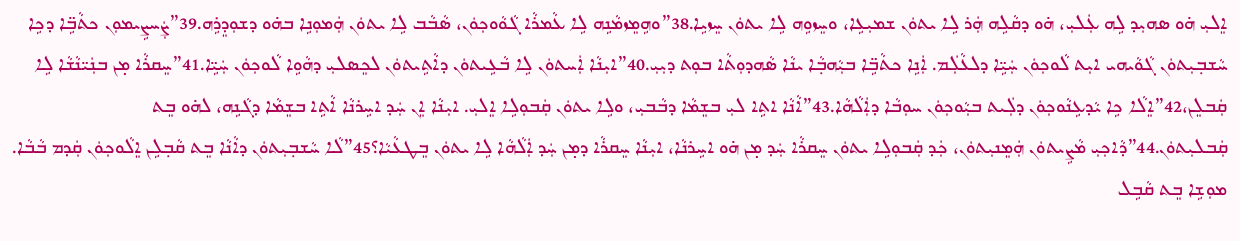ܐܸܠܝܼ ܗ̇ܘ ܣܗܝܼܕ ܠܹܗ ܥܲܠܝܼ، ܗ̇ܘ ܕܩܵܠܹܗ ܗܲܪ ܠܹܐ ܝܬܘܿܢ ܫܡܝܼܥܹܐ، ܘܚܸܙܘܹܗ ܠܹܐ ܝܬܘܿܢ ܚܸܙܝܹܐ.38”ܘܗܹܡܸܙܡܵܢܹܗ ܠܹܐ ܥܵܡܪܵܐ ܓܵܘܵܘܟ݂ܘܿܢ، ܣܵܒܵܒ ܠܹܐ ܝܬܘܿܢ ܗܲܡܘܼܢܹܐ ܒܗ̇ܘ ܕܫܘܼܕܸܪܹܗ.39”ܨܲܚܨܹܝܡܘܼܢ ܟܬܵܒܹ̈ܐ ܕܟܹܐ ܚܵܫܒ݂ܝܼܬܘܿܢ ܓܵܘܵܝܗ‌ܝ ܐܝܼܬ ܠܵܘܟ݂ܘܿܢ ܚܲܝܹ̈ܐ ܕܠܥܵܠܲܡ. ܐܲܢܹܐ ܟܬܵܒܹ̈ܐ ܒܝܼܵܗܒ݂ܵܐ ܝܢܵܐ ܣܵܗܕܘܼܬܵ‌ܐ ܒܘܼܬ ܕܝܼܝܼ.40”ܐܝܼܢܵܐ ܐܲܚܬܘܿܢ ܠܹܐ ܒܵܥܹܝܬܘܿܢ ܕܐܵܬܹܝܬܘܿܢ ܠܟܸܣܠܝܼ ܕܗܵܘܹܐ ܠܵܘܟ݂ܘܿܢ ܚܲܝܹ̈ܐ.41”ܚܸܩܪܵܐ ܡ̣ܢ ܒܢܲܝ̈ܢܵܫܵܐ ܠܹܐ ܩܲܒܠܸܢ،42”ܐܸܠܵܐ ܟܹܐ ܝܵܕܥܹܢܵܘܟ݂ܘܿܢ ܕܠܲܝܬ ܒܝܼܵܘܟ݂ܘܿܢ ܚܘܼܒܵܐ ܕܐܲܠܵܗܵܐ.43”ܐܵܢܵܐ ܐܬܹ‌ܐ ܠܝܼ ܒܫܸܡܵܐ ܕܒܵܒܝܼ، ܘܠܹܐ ܝܬܘܿܢ ܩܲܒܘܼܠܹܐ ܐܸܠܝܼ. ܐܝܼܢܵܐ ܐܸܢ ܚܲܕ ܐܚܹܪܢܵܐ ܐܵܬܹ‌ܐ ܒܫܸܡܵܐ ܕܓܵܢܹܗ، ܠܗ̇ܘ ܒܸܬ ܩܲܒܠܝܼܬܘܿܢ.44”ܕܵܐܟ݂ܝܼ ܡܵܨܹܝܬܘܿܢ ܗܲܡܸܢܝܼܬܘܿܢ، ܟܲܕ ܩܲܒܘܼܠܹܐ ܝܬܘܿܢ ܚܸܩܪܵܐ ܚܲܕ ܡ̣ܢ ܗ̇ܘ ܐܚܹܪܢܵܐ، ܐܝܼܢܵܐ ܚܸܩܪܵܐ ܕܡ̣ܢ ܚܲܕ ܐܲܠܵܗܵܐ ܠܹܐ ܝܬܘܿܢ ܒܸܛܥܵܝܵܐ؟45”ܠܵܐ ܚܵܫܒ݂ܝܼܬܘܿܢ ܕܐܵܢܵܐ ܒܸܬ ܩܵܒ݂ܠܹܢ ܐܸܠܵܘܟ݂ܘܿܢ ܩܲܕܡ ܒܵܒܵܐ. ܡܘܼܫܹܐ ܒܸܬ ܩܵܒܹܠ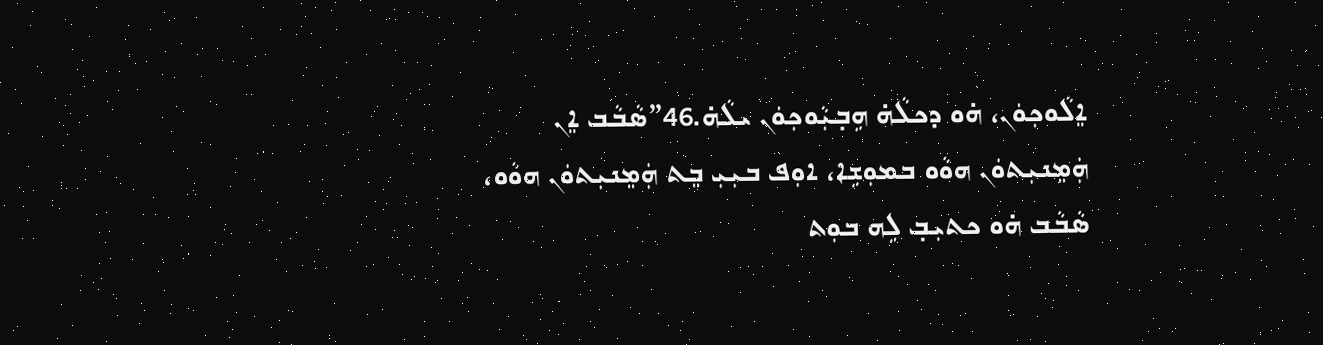ܐܸܠܵܘܟ݂ܘܿܢ، ܗ̇ܘ ܕܟܠܵܗ̇ ܗܹܒ݂ܝܼܵܘܟ݂ܘܿܢ ܝܠܵܗ̇.46”ܣܵܒܵܒ ܐܸܢ ܗܲܡܸܢܝܼܬܘܿܢ ܗܘܵܘ ܒܡܘܼܫܹܐ، ܐܘܼܦ ܒܝܼܝܼ ܒܸܬ ܗܲܡܸܢܝܼܬܘܿܢ ܗܘܵܘ، ܣܵܒܵܒ ܗ̇ܘ ܟܬܝܼܒ݂ ܠܹܗ ܒܘܼܬ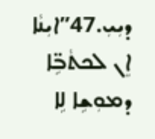ܕܝܼܝܼ.47”ܐܝܼܢܵܐ ܐܸܢ ܠܟܬܵܒܹ̈ܐ ܕܡܘܼܫܹܐ ܠܹܐ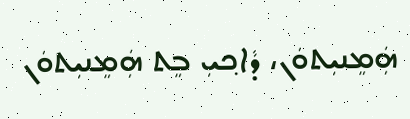ܗܲܡܸܢܝܼܬܘܿܢ، ܕܵܐܟ݂ܝܼ ܒܸܬ ܗܲܡܸܢܝܼܬܘܿܢ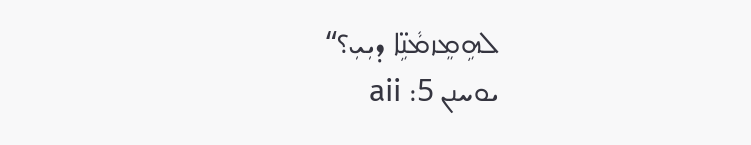ܠܗܹܡܸܙܡܵܢܹ̈ܐ ܕܝܼܝܼ؟“
ܝܘܚܢܢ 5: aii